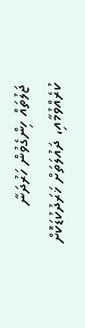ޖަލުތައް ހިންގެވުން ހަރުދަނާ ކުރެއްވުމާއި، ދައުލަތަށް ޚަރަދުކުޑަކޮށް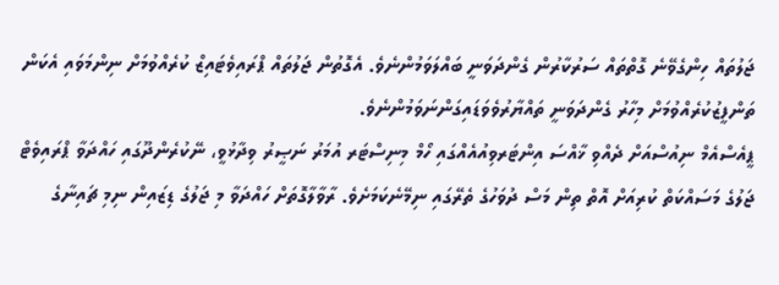ޖަލުތައް ހިންގެވޭނެ ގޮތްތައް ސަރުކާރުން ގެންދަވަނީ ބައްލަވަމުންނެވެ. އެގޮތުން ޖަލުތައް ޕްރައިވެޓައިޒް ކުރެއްވުމަށް ނިންމަވައި އެކަން ތަންފީޒުކުރެއްވުމަށް މިހާރު ގެންދަވަނީ ތައްޔާރުވެވަޑައިގަންނަވަމުންނެވެ.
ޕީއެސްއެމް ނިއުސްއަށް ދެއްވި ޚާއްސަ އިންޓަރވިއުއެއްގައި ހޯމް މިނިސްޓަރ އުމަރު ނަޞީރު ވިދާޅުވީ، ނޭކުރެންދޫގައި ހައްދަވާ ޕްރައިވެޓް ޖަލުގެ މަސައްކަތް ކުރިއަށް އޮތް ތިން މަސް ދުވަހުގެ ތެރޭގައި ނިމޭނެކަމަށެވެ. ރާވާލާގޮތަށް ހައްދަވާ މި ޖަލުގެ ޑިޒައިން ނިމި ޗައިނާގެ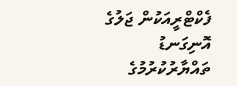ފެކްޓްރީއަކުން ޖަލުގެ އޮނިގަނޑު ތައްޔާރުކުރުމުގެ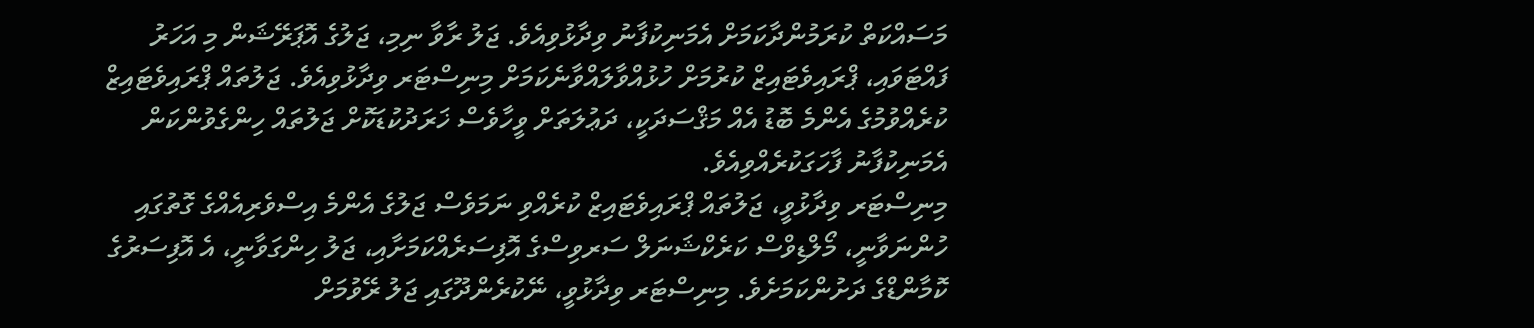މަސައްކަތް ކުރަމުންދާކަމަށް އެމަނިކުފާނު ވިދާޅުވިއެވެ. ޖަލު ރާވާ ނިމި، ޖަލުގެ އޮޕަރޭޝަން މި އަހަރު ފައްޓަވައި، ޕްރައިވެޓައިޒް ކުރުމަށް ހުޅުއްވާލައްވާނެކަމަށް މިނިސްޓަރ ވިދާޅުވިއެވެ. ޖަލުތައް ޕްރައިވެޓައިޒް ކުރެއްވުމުގެ އެންމެ ބޮޑު އެއް މަޤްސަދަކީ، ދަޢުލަތަށް ވީހާވެސް ޚަރަދުކުޑަކޮށް ޖަލުތައް ހިންގެވުންކަން އެމަނިކުފާނު ފާހަގަކުރެއްވިއެވެ.
މިނިސްޓަރ ވިދާޅުވީ، ޖަލުތައް ޕްރައިވެޓައިޒް ކުރެއްވި ނަމަވެސް ޖަލުގެ އެންމެ އިސްވެރިއެއްގެ ގޮތުގައި ހުންނަވާނީ، މޯލްޑިވްސް ކަރެކްޝަނަލް ސަރވިސްގެ އޮފިސަރެއްކަމަށާއި، ޖަލު ހިންގަވާނީ، އެ އޮފިސަރުގެ ކޮމާންޑްގެ ދަށުންކަމަށެވެ. މިނިސްޓަރ ވިދާޅުވީ، ނޭކުރެންދޫގައި ޖަލު ރޭވުމަށް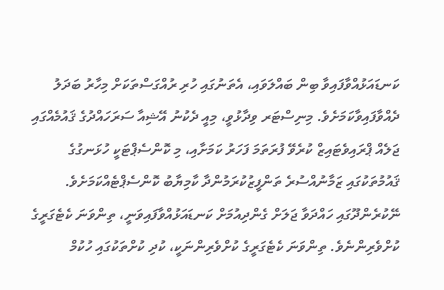ކަނޑައަޅުއްވާފައިވާ ބިން ބައްލަވައި، އެތަނުގައި ހުރި ރުއްގަސްތަކަށް މިހާރު ބަދަލު ދެއްވާފައިވާކަމަށެވެ. މިނިސްޓަރ ވިދާޅުވީ، މިއީ ދެކުނު އޭޝިއާ ސަރަހައްދުގެ ޤައުމެއްގައި ޖަލެއް ޕްރައިވެޓައިޒް ކުރެވޭ ފުރަތަމަ ފަހަރު ކަމަށާއި، މި ކޮންސެޕްޓަކީ ހުޅަނގުގެ ޤައުމުތަކުގައި ޒަމާނުއްސުރެ ތަންފީޒުކުރަމުންދާ ކާމިޔާބު ކޮންސެޕްޓެއްކަމަށެވެ. ނޭކުރެންދޫގައި ހައްދަވާ ޖަލަށް ގެންދިއުމަށް ކަނޑައަޅުއްވާފައިވަނީ، ތިންވަނަ ކެޓެގަރީގެ ކުށްވެރިންނެވެ. ތިންވަނަ ކެޓެގަރީގެ ކުށްވެރިންނަކީ، ކުދި ކުށްތަކުގައި ހުކުމް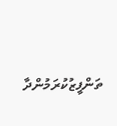ތަންފީޒުކުރަމުންދާ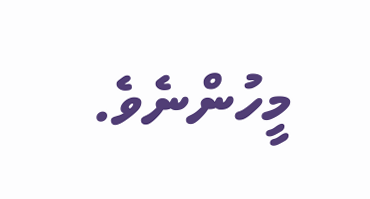މީހުންނެވެ.